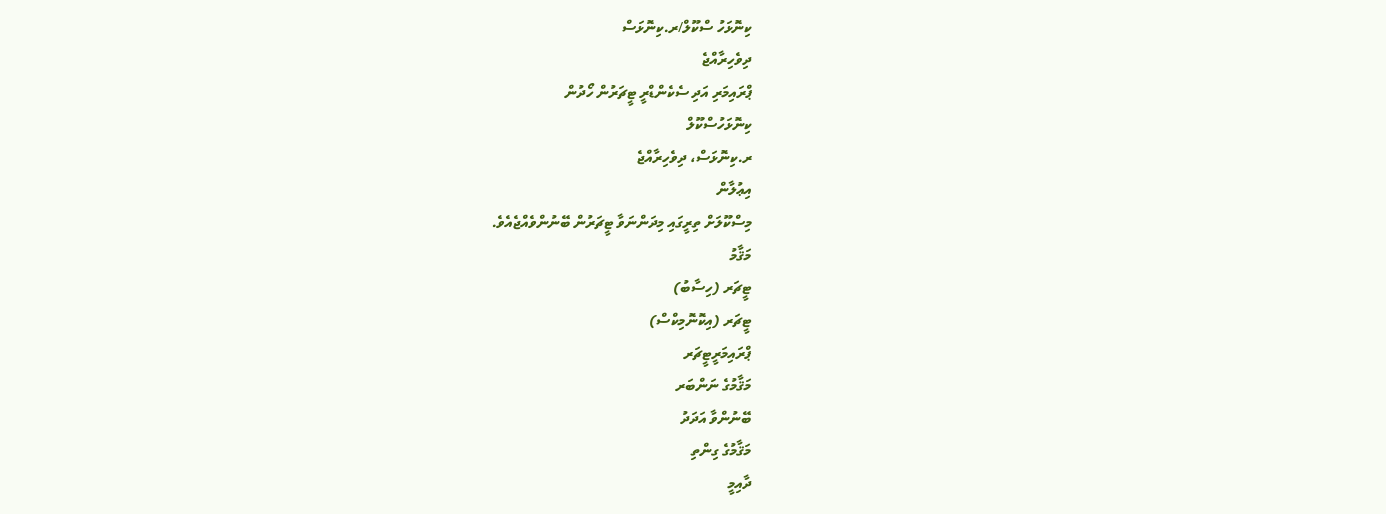ކިނޮޅަހު ސްކޫލް/ރ.ކިނޮޅަސް
ދިވެހިރާއްޖެ
ޕްރައިމަރި އަދި ސެކެންޑްރީ ޓީޗަރުން ހޯދުން
ކިނޮޅަހުސްކޫލް
ރ.ކިނޮޅަސް، ދިވެހިރާއްޖެ
އިޢުލާން
މިސްކޫލަށް ތިރީގައި މިދަންނަވާ ޓީޗަރުން ބޭނުންވެއްޖެއެވެ.
މަޤާމު
ޓީޗަރ (ހިސާބު)
ޓީޗަރ (އިކޮނޮމިކްސް)
ޕްރައިމަރީޓީޗަރ
މަޤާމުގެ ނަންބަރ
ބޭނުންވާ އަދަދު
މަޤާމުގެ ގިންތި
ދާއިމީ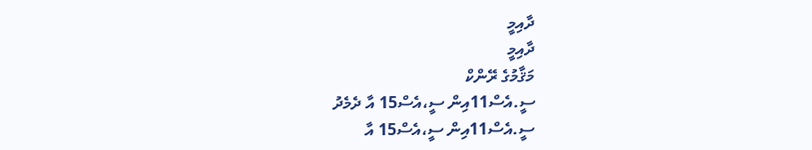ދާއިމީ
ދާއިމީ
މަޤާމުގެ ރޭންކް
ސީ.އެސް11އިން ސީ،އެސް15 އާ ދެމެދު
ސީ.އެސް11އިން ސީ،އެސް15 އާ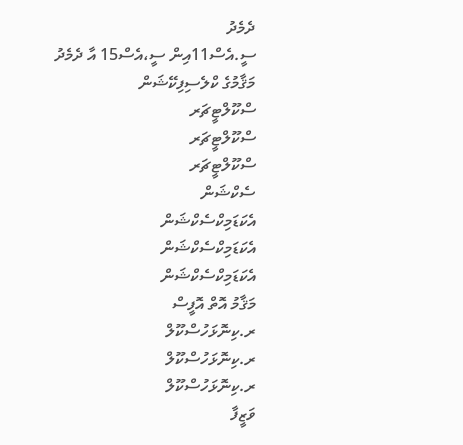ދެމެދު
ސީ.އެސް11އިން ސީ،އެސް15 އާ ދެމެދު
މަޤާމުގެ ކްލެސިފިކޭޝަން
ސްކޫލްޓީޗަރ
ސްކޫލްޓީޗަރ
ސްކޫލްޓީޗަރ
ސެކްޝަން
އެކަޑަމިކްސެކްޝަން
އެކަޑަމިކްސެކްޝަން
އެކަޑަމިކްސެކްޝަން
މަޤާމު އޮތް އޮފީސް
ރ.ކިނޮޅަހުސްކޫލް
ރ.ކިނޮޅަހުސްކޫލް
ރ.ކިނޮޅަހުސްކޫލް
ވަޒީފާ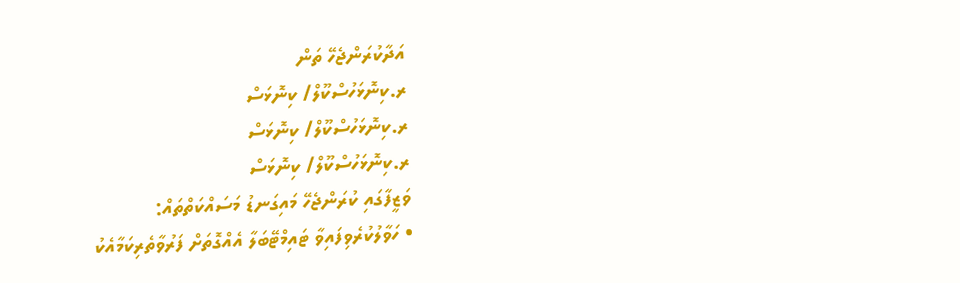އަދާކުރަންޖެހޭ ތަން
ރ.ކިނޮޅަހުސްކޫލް/ ކިނޮޅަސް
ރ.ކިނޮޅަހުސްކޫލް/ ކިނޮޅަސް
ރ.ކިނޮޅަހުސްކޫލް/ ކިނޮޅަސް
ވަޒީފާގައި ކުރަންޖެހޭ މައިގަނޑު މަސައްކަތްތައް:
• ހަވާލުކުރެވިފައިވާ ޓައިމްޓޭބަލާ އެއްގޮތަށް ފަރުވާތެރިކަމާއެކު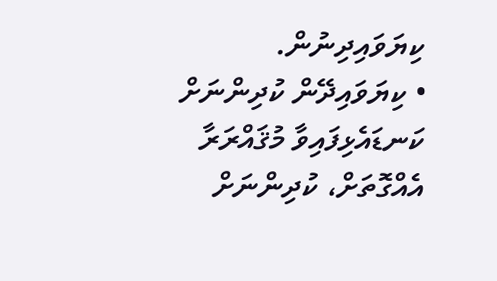ކިޔަވައިދިނުން.
• ކިޔަވައިދޭން ކުދިންނަށް ކަނޑައެޅިފައިވާ މުޤައްރަރާ އެއްގޮތަށް، ކުދިންނަށް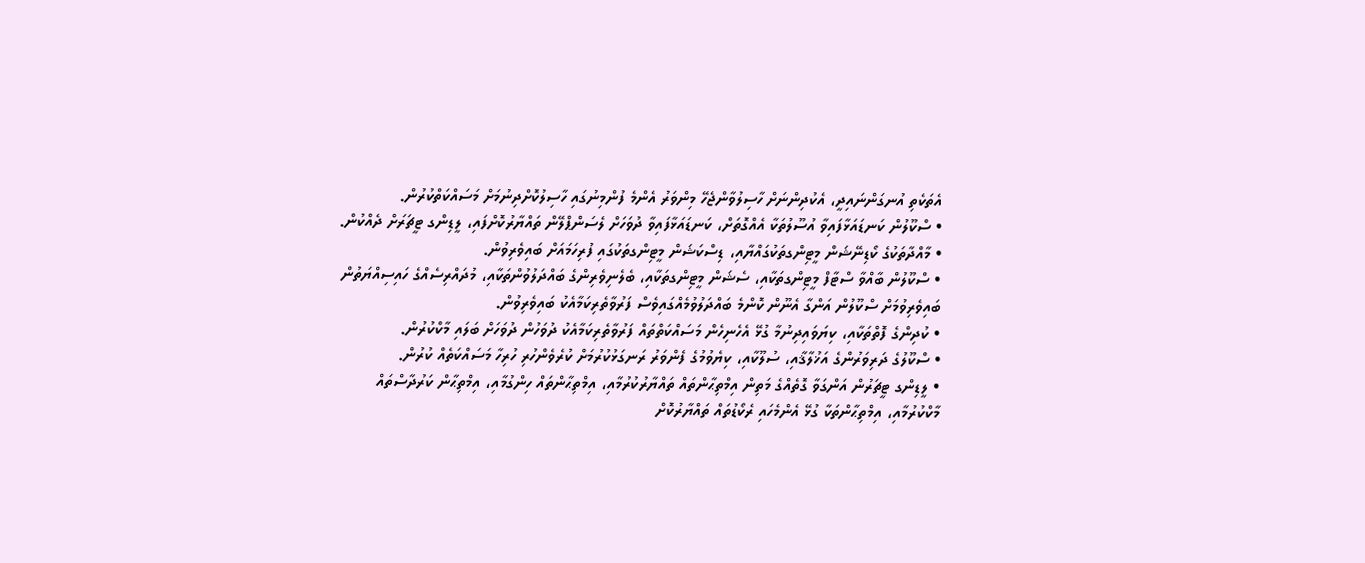އެތަކެތި އުނގަންނައިދީ، އެކުދިންނަށް ހާސިލުވާންޖެހޭ މިންވަރު އެންމެ ފުންމިނުގައި ހާސިލުކޮށްދިނުމަށް މަސައްކަތްކުރުން.
• ސްކޫލުން ކަނޑައަޅާފައިވާ އުސޫލުތަކާ އެއްގޮތަށް، ކަނޑައަޅާފައިވާ ދުވަހަށް ލެސަންޕްލޭން ތައްޔާރުކޮށްފައި، ލީޑިންގ ޓީޗަރަށް ދެއްކުން.
• މާއްދާތަކުގެ ކޯޑިނޭޝަން މީޓިންގތަކުގައްޔާއި، ޑިސްކަޝަން މީޓިންގތަކުގައި ފުރިހަމައަށް ބައިވެރިވުން.
• ސްކޫލުން ބާއްވާ ސްޓާފް މީޓިންގތަކާއި، ސެޝަން މީޓިންގތަކާއި، ބެލެނިވެރިންގެ ބައްދަލުވުންތަކާއި، މުދައްރިސެއްގެ ހައިސިއްޔަތުން ބައިވެރިވުމަށް ސްކޫލުން އަންގާ އެނޫން ކޮންމެ ބައްދަލުވުމެއްގައިވެސް ފަރުވާތެރިކަމާއެކު ބައިވެރިވުން.
• ކުދިންގެ ފޮތްތަކާއި، ކިޔަވައިދިނުމާ ގުޅޭ އެހެނިހެން މަސައްކަތްތައް ފަރުވާތެރިކަމާއެކު ދުވަހުން ދުވަހަށް ބަލައި މާކްކުރުން.
• ސްކޫލުގެ ދަރިވަރުންގެ އަޚުލާޤާއި، ސުލޫކާއި، ކިޔެވުމުގެ ފެންވަރު ރަނގަޅުކުރުމަށް ކުރެވެންހުރި ހުރިހާ މަސައްކަތެއް ކުރުން.
• ލީޑިންގ ޓީޗަރުން އަންގަވާ ގޮތެއްގެ މަތިން އިމްތިޙާންތައް ތައްޔާރުކުރުމާއި، އިމްތިޙާންތައް ހިންގުމާއި، އިމްތިޙާން ކަރުދާސްތައް މާކްކުރުމާއި، އިމްތިޙާންތަކާ ގުޅޭ އެންމެހައި ރެކޯޑުތައް ތައްޔާރުކޮށް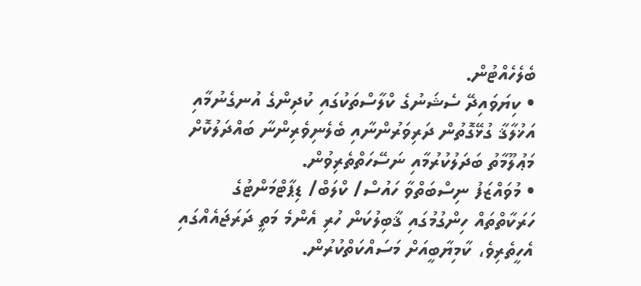ބެލެހެއްޓުން.
• ކިޔަވައިދޭ ސެޝަނުގެ ކްލާސްތަކުގައި ކުދިންގެ އުނގެނުމާއި އަޚުލާޤާ ގުޅޭގޮތުން ދަރިވަރުންނާއި ބެލެނިވެރިންނާ ބައްދަލުކޮށް މަޢުލޫމާތު ބަދަލުކުރުމާއި ނަސޭހަތްތެރިވުން.
• މުވައްޒަފު ނިސްބަތްވާ ހައުސް/ ކްލަބް/ ޑިޕާޓްމަންޓުގެ ހަރަކާތްތައް ހިންގުމުގައި ޤާބިލުކަން ހުރި އެންމެ މަތީ ދަރަޖައެއްގައި އެހީތެރިވެ، ކާމިޔާބީއަށް މަސައްކަތްކުރުން.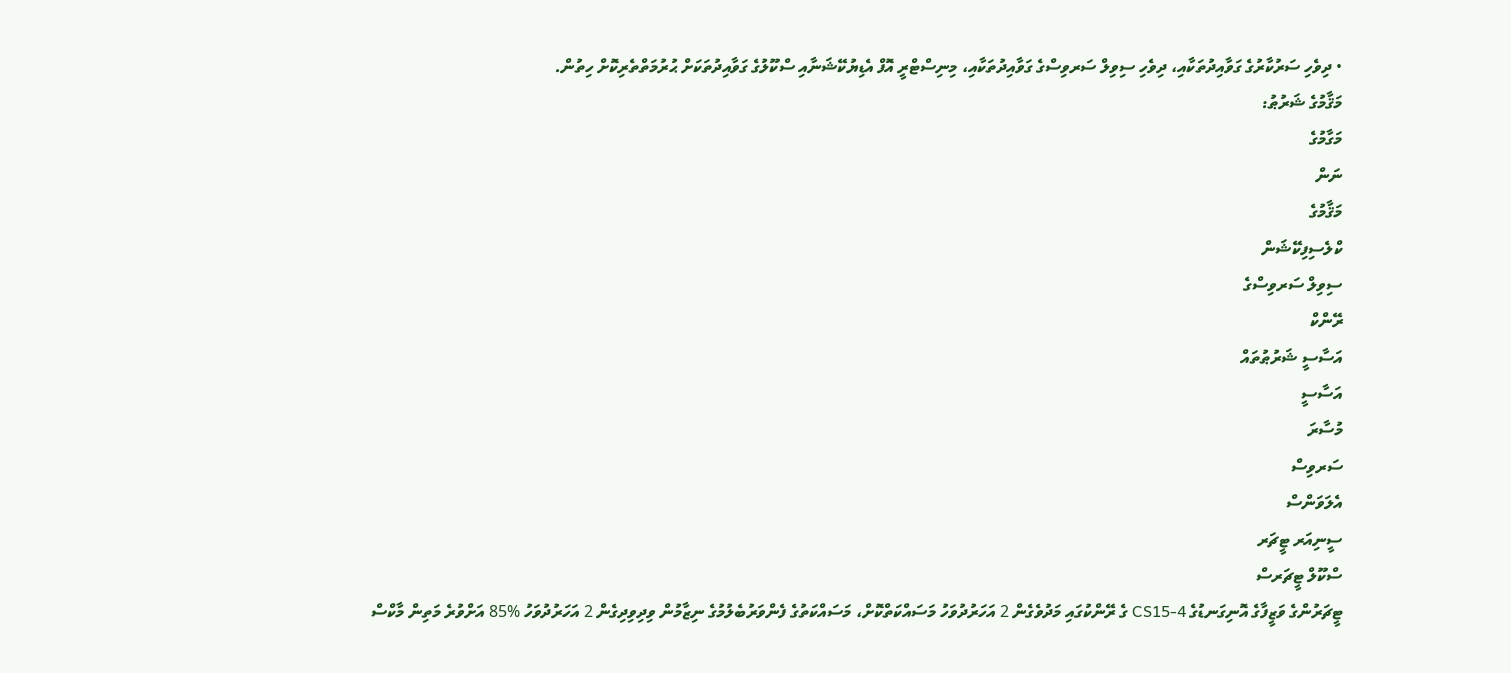• ދިވެހި ސަރުކާރުގެ ގަވާއިދުތަކާއި، ދިވެހި ސިވިލް ސަރވިސްގެ ގަވާއިދުތަކާއި، މިނިސްޓްރީ އޮފް އެޑިޔުކޭޝަނާއި ސްކޫލުގެ ގަވާއިދުތަކަށް ޙުރުމަތްތެރިކޮށް ހިތުން.
މަޤާމުގެ ޝަރުޠު:
މަގާމުގެ
ނަން
މަޤާމުގެ
ކްލެސިފިކޭޝަން
ސިވިލް ސަރވިސްގެ
ރޭންކް
އަސާސީ ޝަރުޠުތައް
އަސާސީ
މުސާރަ
ސަރވިސް
އެލަވަންސް
ސީނިއަރ ޓީޗަރ
ސްކޫލް ޓީޗަރސް
ޓީޗަރުންގެ ވަޒީފާގެ އޮނިގަނޑުގެ CS15-4 ގެ ރޭންކުގައި މަދުވެގެން 2 އަހަރުދުވަހު މަސައްކަތްކޮށް، މަސައްކަތުގެ ފެންވަރުބެލުމުގެ ނިޒާމުން ވިދިވިދިގެން 2 އަހަރުދުވަހު %85 އަށްވުރެ މަތިން މާކްސް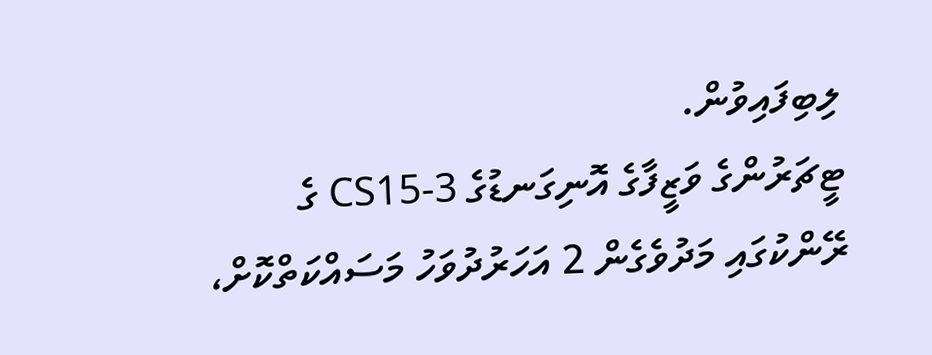ލިބިފައިވުން.
ޓީޗަރުންގެ ވަޒީފާގެ އޮނިގަނޑުގެ CS15-3 ގެ ރޭންކުގައި މަދުވެގެން 2 އަހަރުދުވަހު މަސައްކަތްކޮށް،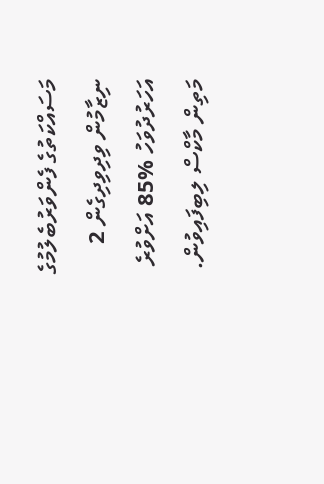މަސައްކަތުގެ ފެންވަރުބެލުމުގެ ނިޒާމުން ވިދިވިދިގެން 2 އަހަރުދުވަހު %85 އަށްވުރެ މަތިން މާކްސް ލިބިފައިވުން.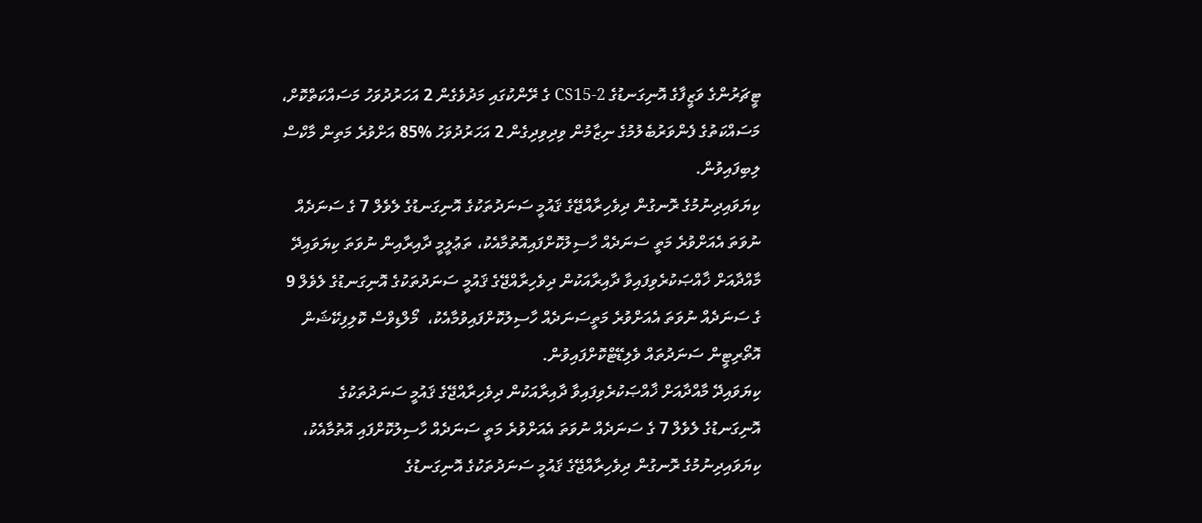ޓީޗަރުންގެ ވަޒީފާގެ އޮނިގަނޑުގެ CS15-2 ގެ ރޭންކުގައި މަދުވެގެން 2 އަހަރުދުވަހު މަސައްކަތްކޮށް، މަސައްކަތުގެ ފެންވަރުބެލުމުގެ ނިޒާމުން ވިދިވިދިގެން 2 އަހަރުދުވަހު %85 އަށްވުރެ މަތިން މާކްސް ލިބިފައިވުން.
ކިޔަވައިދިނުމުގެ ރޮނގުން ދިވެހިރާއްޖޭގެ ޤައުމީ ސަނަދުތަކުގެ އޮނިގަނޑުގެ ލެވެލް 7 ގެ ސަނަދެއް ނުވަތަ އެއަށްވުރެ މަތީ ސަނަދެއް ހާސިލުކޮށްފައިއޮތުމާއެކު، ތަޢުލީމީ ދާއިރާއިން ނުވަތަ ކިޔަވައިދޭ މާއްދާއަށް ޚާއްޞަކުރެވިފައިވާ ދާއިރާއަކުން ދިވެހިރާއްޖޭގެ ޤައުމީ ސަނަދުތަކުގެ އޮނިގަނޑުގެ ލެވެލް 9 ގެ ސަނަދެއް ނުވަތަ އެއަށްވުރެ މަތީސަނަދެއް ހާސިލުކޮށްފައިވުމާއެކު،  މޯލްޑިވްސް ކޮލިފިކޭޝަން އޮތޯރިޓީން ސަނަދުތައް ވެލިޑޭޓްކޮށްފައިވުން.
ކިޔަވައިދޭ މާއްދާއަށް ޚާއްޞަކުރެވިފައިވާ ދާއިރާއަކުން ދިވެހިރާއްޖޭގެ ޤައުމީ ސަނަދުތަކުގެ އޮނިގަނޑުގެ ލެވެލް 7 ގެ ސަނަދެއް ނުވަތަ އެއަށްވުރެ މަތީ ސަނަދެއް ހާސިލުކޮށްފައި އޮތުމާއެކު، ކިޔަވައިދިނުމުގެ ރޮނގުން ދިވެހިރާއްޖޭގެ ޤައުމީ ސަނަދުތަކުގެ އޮނިގަނޑުގެ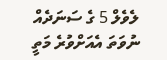ލެވެލް 5 ގެ ސަނަދެއް ނުވަތަ އެއަށްވުރެ މަތީ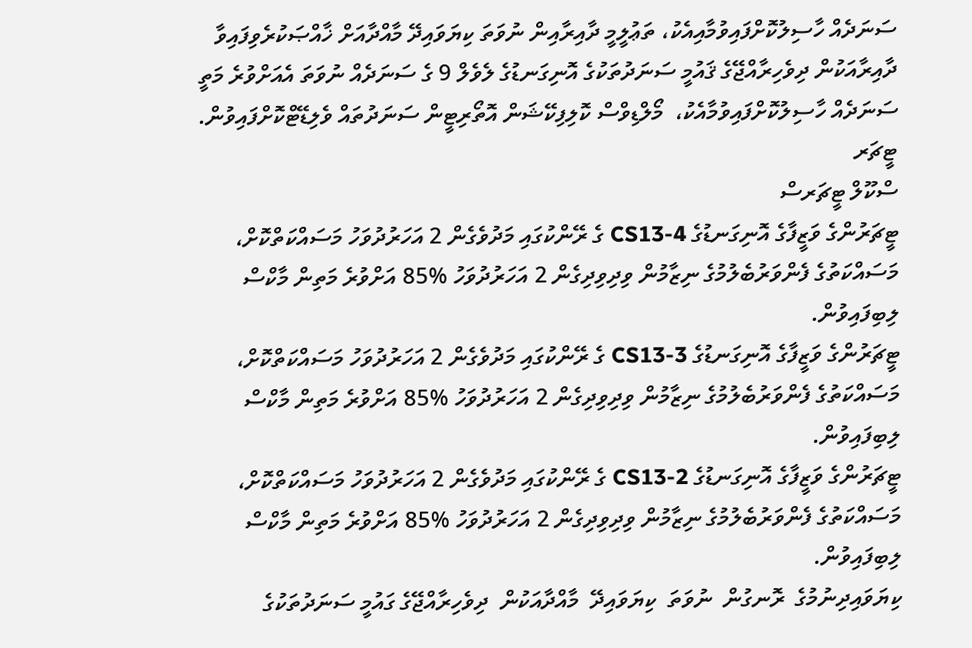ސަނަދެއް ހާސިލުކޮށްފައިވުމާއިއެކު، ތަޢުލީމީ ދާއިރާއިން ނުވަތަ ކިޔަވައިދޭ މާއްދާއަށް ޚާއްޞަކުރެވިފައިވާ ދާއިރާއަކުން ދިވެހިރާއްޖޭގެ ޤައުމީ ސަނަދުތަކުގެ އޮނިގަނޑުގެ ލެވެލް 9 ގެ ސަނަދެއް ނުވަތަ އެއަށްވުރެ މަތީ ސަނަދެއް ހާސިލުކޮށްފައިވުމާއެކު،  މޯލްޑިވްސް ކޮލިފިކޭޝަން އޮތޯރިޓީން ސަނަދުތައް ވެލިޑޭޓްކޮށްފައިވުން.
ޓީޗަރ
ސްކޫލް ޓީޗަރސް
ޓީޗަރުންގެ ވަޒީފާގެ އޮނިގަނޑުގެ 4-CS13 ގެ ރޭންކުގައި މަދުވެގެން 2 އަހަރުދުވަހު މަސައްކަތްކޮށް، މަސައްކަތުގެ ފެންވަރުބެލުމުގެ ނިޒާމުން ވިދިވިދިގެން 2 އަހަރުދުވަހު %85 އަށްވުރެ މަތިން މާކްސް ލިބިފައިވުން.
ޓީޗަރުންގެ ވަޒީފާގެ އޮނިގަނޑުގެ 3-CS13 ގެ ރޭންކުގައި މަދުވެގެން 2 އަހަރުދުވަހު މަސައްކަތްކޮށް، މަސައްކަތުގެ ފެންވަރުބެލުމުގެ ނިޒާމުން ވިދިވިދިގެން 2 އަހަރުދުވަހު %85 އަށްވުރެ މަތިން މާކްސް ލިބިފައިވުން.
ޓީޗަރުންގެ ވަޒީފާގެ އޮނިގަނޑުގެ 2-CS13 ގެ ރޭންކުގައި މަދުވެގެން 2 އަހަރުދުވަހު މަސައްކަތްކޮށް، މަސައްކަތުގެ ފެންވަރުބެލުމުގެ ނިޒާމުން ވިދިވިދިގެން 2 އަހަރުދުވަހު %85 އަށްވުރެ މަތިން މާކްސް ލިބިފައިވުން.
ކިޔަވައިދިނުމުގެ  ރޮނގުން  ނުވަތަ  ކިޔަވައިދޭ  މާއްދާއަކުން  ދިވެހިރާއްޖޭގެ ގައުމީ ސަނަދުތަކުގެ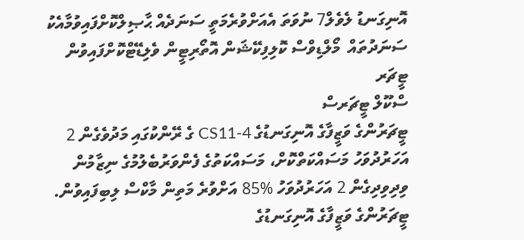އޮނިގަނޑު ލެވެލް7 ނުވަތަ އެއަށްވުރެމަތީ ސަނަދެއް ޙާޞިލްކޮށްފައިވުމާއެކު ސަނަދުތައް  މޯލްޑިވްސް ކޮލިފިކޭޝަން އޮތޯރިޓީން ވެލިޑޭޓްކޮށްފައިވުން
ޓީޗަރ
ސްކޫލް ޓީޗަރސް
ޓީޗަރުންގެ ވަޒީފާގެ އޮނިގަނޑުގެ 4-CS11 ގެ ރޭންކުގައި މަދުވެގެން 2 އަހަރުދުވަހު މަސައްކަތްކޮށް، މަސައްކަތުގެ ފެންވަރުބެލުމުގެ ނިޒާމުން ވިދިވިދިގެން 2 އަހަރުދުވަހު %85 އަށްވުރެ މަތިން މާކްސް ލިބިފައިވުން.
ޓީޗަރުންގެ ވަޒީފާގެ އޮނިގަނޑުގެ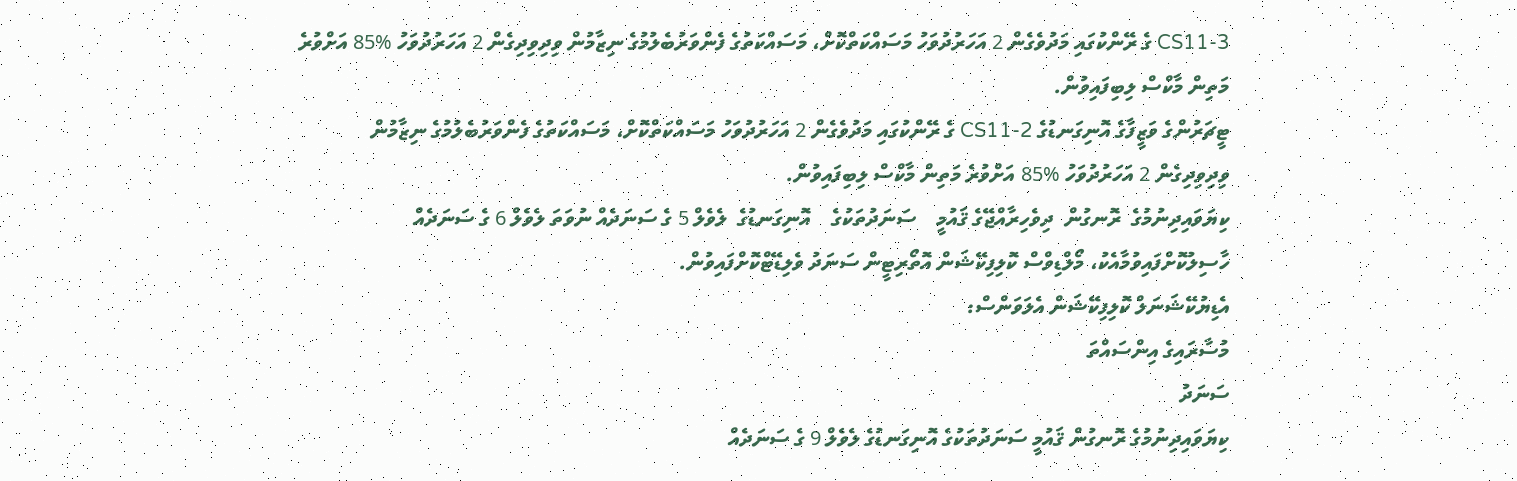CS11-3 ގެ ރޭންކުގައި މަދުވެގެން 2 އަހަރުދުވަހު މަސައްކަތްކޮށް، މަސައްކަތުގެ ފެންވަރުބެލުމުގެ ނިޒާމުން ވިދިވިދިގެން 2 އަހަރުދުވަހު %85 އަށްވުރެ މަތިން މާކްސް ލިބިފައިވުން.
ޓީޗަރުންގެ ވަޒީފާގެ އޮނިގަނޑުގެ 2-CS11 ގެ ރޭންކުގައި މަދުވެގެން 2 އަހަރުދުވަހު މަސައްކަތްކޮށް، މަސައްކަތުގެ ފެންވަރުބެލުމުގެ ނިޒާމުން ވިދިވިދިގެން 2 އަހަރުދުވަހު %85 އަށްވުރެ މަތިން މާކްސް ލިބިފައިވުން.
ކިޔަވައިދިނުމުގެ  ރޮނގުން  ދިވެހިރާއްޖޭގެ ޤައުމީ    ސަނަދުތަކުގެ    އޮނިގަނޑުގެ  ލެވެލް 5 ގެ ސަނަދެއް ނުވަތަ ލެވެލް 6 ގެ ސަނަދެއް ހާސިލުކޮށްފައިވުމާއެކު، މޯލްޑިވްސް ކޮލިފިކޭޝަން އޮތޯރިޓީން ސަނަދު ވެލިޑޭޓްކޮށްފައިވުން.
އެޑިޔުކޭޝަނަލް ކޮލިފިކޭޝަން އެލަވަންސް:
މުސާރައިގެ އިންސައްތަ
ސަނަދު
ކިޔަވައިދިނުމުގެ ރޮނގުން ޤައުމީ ސަނަދުތަކުގެ އޮނިގަނޑުގެ ލެވެލް 9 ގެ ސަނަދެއް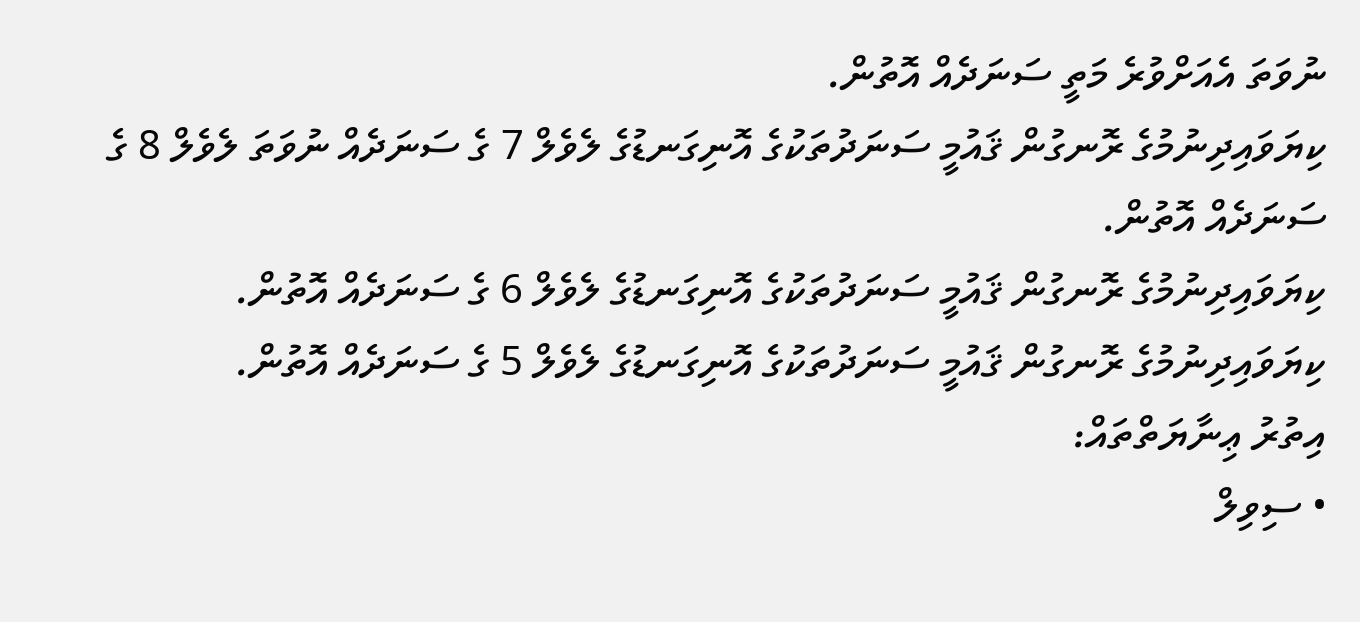ނުވަތަ އެއަށްވުރެ މަތީ ސަނަދެއް އޮތުން.
ކިޔަވައިދިނުމުގެ ރޮނގުން ޤައުމީ ސަނަދުތަކުގެ އޮނިގަނޑުގެ ލެވެލް 7 ގެ ސަނަދެއް ނުވަތަ ލެވެލް 8 ގެ ސަނަދެއް އޮތުން.
ކިޔަވައިދިނުމުގެ ރޮނގުން ޤައުމީ ސަނަދުތަކުގެ އޮނިގަނޑުގެ ލެވެލް 6 ގެ ސަނަދެއް އޮތުން.
ކިޔަވައިދިނުމުގެ ރޮނގުން ޤައުމީ ސަނަދުތަކުގެ އޮނިގަނޑުގެ ލެވެލް 5 ގެ ސަނަދެއް އޮތުން.
އިތުރު ޢިނާޔަތްތައް:
• ސިވިލް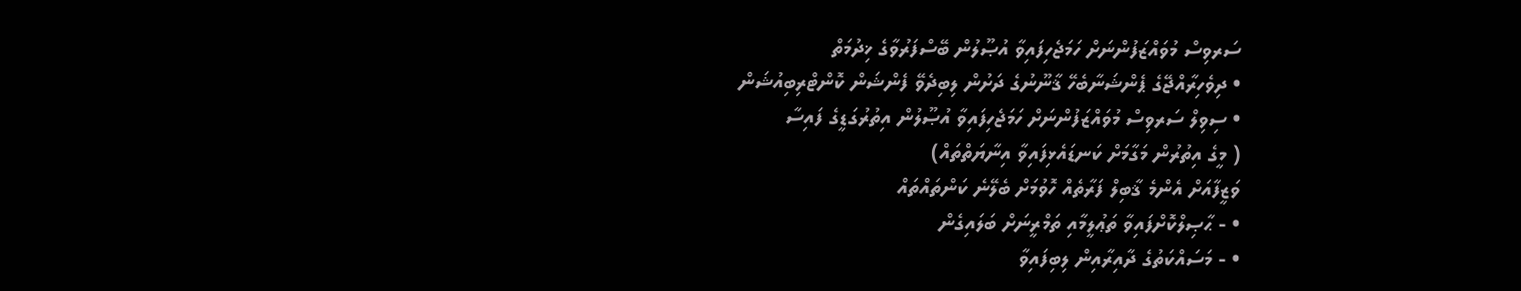ސަރވިސް މުވައްޒަފުންނަށް ހަމަޖެހިފައިވާ އުޞޫލުން ބޭސްފަރުވާގެ ޚިދުމަތް
• ދިވެހިރާއްޖޭގެ ޕެންޝަނާބެހޭ ޤާނޫނުގެ ދަށުން ލިބިދެވޭ ފެންޝަން ކޮންޓްރިބިއުޝަން
• ސިވިލް ސަރވިސް މުވައްޒަފުންނަށް ހަމަޖެހިފައިވާ އުޞޫލުން އިތުރުގަޑީގެ ފައިސާ
( މީގެ އިތުރުން މަގާމަށް ކަނޑައެޅިފައިވާ އިނާޔަތްތައް)
ވަޒީފާއަށް އެންމެ ޤާބިލް ފަރާތެއް ހޮވުމަށް ބެލޭނެ ކަންތައްތައް
• - ޙާޞިލްކޮށްފައިވާ ތަޢުލީމާއި ތަމްރީނަށް ބަލައިގެން
• - މަސައްކަތުގެ ދާއިރާއިން ލިބިފައިވާ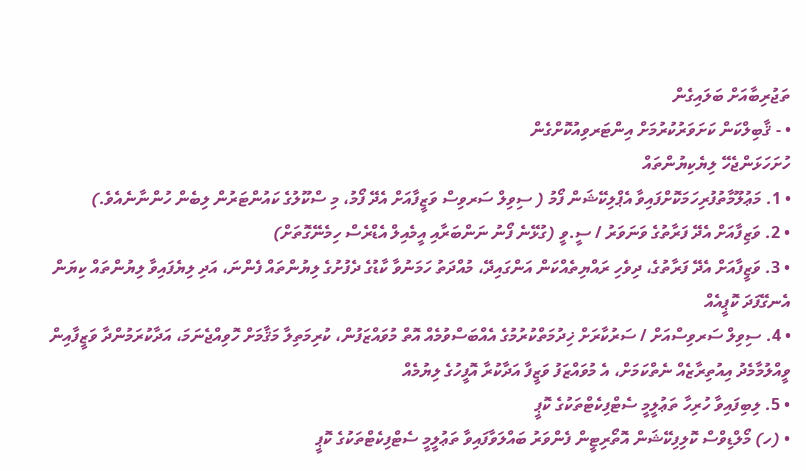ތަޖުރިބާއަށް ބަލައިގެން
• - ޤާބިލްކަން ކަށަވަރުކުރުމަށް އިންޓަރވިއުކޮށްގެން
ހުށަހަޅަންޖެހޭ ލިޔެކިޔުންތައް
• 1. މަޢުލޫމާތުފުރިހަމަކޮށްފައިވާ އެޕްލިކޭޝަން ފޯމު ( ސިވިލް ސަރވިސް ވަޒީފާއަށް އެދޭ ފޯމު، މި ސްކޫލުގެ ކައުންޓަރުން ލިބެން ހުންނާނެއެވެ.)
• 2. ވަޒިފާއަށް އެދޭ ފަރާތުގެ ވަނަވަރު / ސީ.ވީ (ގުޅޭނެ ފޯނު ނަންބަރާއި އީމެއިލް އެޑްރެސް ހިމެނޭގޮތަށް)
• 3. ވަޒީފާއަށް އެދޭ ފަރާތުގެ، ދިވެހި ރައްޔިތެއްކަން އަންގައިދޭ، މުއްދަތު ހަމަނުވާ ކާޑުގެ ދެފުށުގެ ލިޔުންތައް ފެންނަ، އަދި ލިޔެފައިވާ ލިޔުންތައް ކިޔަން އެނގޭފަދަ ކޮޕީއެއް
• 4. ސިވިލް ސަރވިސްއަށް / ސަރުކާރަށް ޚިދުމަތްކުރުމުގެ އެއްބަސްވުމެއް އޮތް މުވައްޒަފުން، ކުރިމަތިލާ މަޤާމަށް ހޮވިއްޖެނަމަ، އަދާކުރަމުންދާ ވަޒީފާއިން ވީއްލުމާމެދު އިއުތިރާޒެއް ނެތްކަމަށް، އެ މުވައްޒަފު ވަޒީފާ އަދާކުރާ އޮފީހުގެ ލިޔުމެއް
• 5. ލިބިފައިވާ ހުރިހާ ތަޢުލީމީ ސެޓްފިކެޓްތަކުގެ ކޮޕީ
• (ހ) މޯލްޑިވްސް ކޮލިފިކޭޝަން އޮތޯރިޓީން ފެންވަރު ބައްލަވާފައިވާ ތަޢުލީމީ ސެޓްފިކެޓްތަކުގެ ކޮޕީ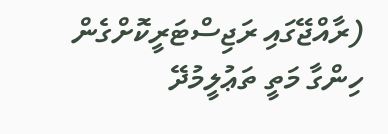(ރާއްޖޭގައި ރަޖިސްޓަރީކޮށްގެން ހިންގާ މަތީ ތަޢުލީމުދޭ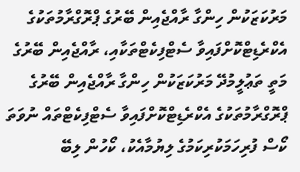މަރުކަޒަކުން ހިންގާ ރާއްޖެއިން ބޭރުގެ ޕްރޮގްރާމުތަކުގެ އެކްރެޑިޓްކޮށްފައިވާ ސެޓްފިކެޓްތަކާއި، ރާއްޖެއިން ބޭރުގެ މަތީ ތަޢުލީމުދޭ މަރުކަޒަކުން ހިންގާ ރާއްޖެއިން ބޭރުގެ ޕްރޮގްރާމުތަކުގެ އެކްރެޑިޓްކޮށްފައިވާ ސެޓްފިކެޓްތައް ނުވަތަ ކޯސް ފުރިހަމަކުރިކަމުގެ ލިޔުމާއެކު، ކޯހުން ލިބޭ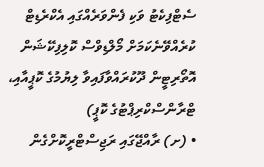ސެޓްފިކެޓު ވަކި ފެންވަރެއްގައި އެކްރެޑިޓް ކުރެއްވޭނެކަމަށް މޯލްޑިވްސް ކޮލިފިކޭޝަން އޮތޯރިޓީން ދޫކުރައްވާފައިވާ ލިޔުމުގެ ކޮޕީއާއި، ޓްރާންސްކްރިޕްޓުގެ ކޮޕީ)
• (ށ) ރާއްޖޭގައި ރަޖިސްޓްރީކޮށްގެން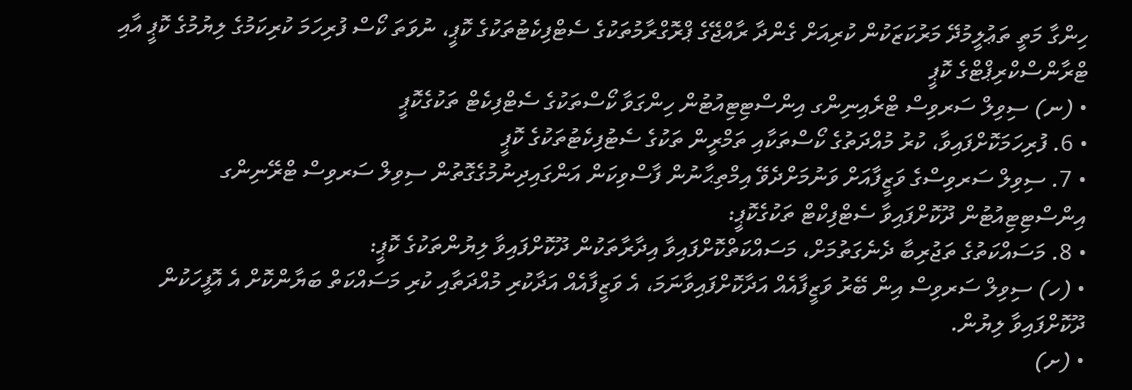ހިންގާ މަތީ ތަޢުލީމުދޭ މަރުކަޒަކުން ކުރިއަށް ގެންދާ ރާއްޖޭގެ ޕްރޮގްރާމުތަކުގެ ސެޓްފިކެޓުތަކުގެ ކޮޕީ، ނުވަތަ ކޯސް ފުރިހަމަ ކުރިކަމުގެ ލިޔުމުގެ ކޮޕީ އާއި ޓްރާންސްކްރިޕްޓްގެ ކޮޕީ
• (ނ) ސިވިލް ސަރވިސް ޓްރެއިނިންގ އިންސްޓިޓިއުޓުން ހިންގަވާ ކޯސްތަކުގެ ސެޓްފިކެޓް ތަކުގެކޮޕީ
• 6. ފުރިހަމަކޮށްފައިވާ، ކުރު މުއްދަތުގެ ކޯސްތަކާއި ތަމްރީން ތަކުގެ ސެޓުފިކެޓުތަކުގެ ކޮޕީ
• 7. ސިވިލް ސަރވިސްގެ ވަޒީފާއަށް ވަނުމަށްދެވޭ އިމްތިޙާނުން ފާސްވިކަން އަންގައިދިނުމުގެގޮތުން ސިވިލް ސަރވިސް ޓްރޭނިންގ އިންސްޓިޓިއުޓުން ދޫކޮށްފައިވާ ސެޓްފިކްޓް ތަކުގެކޮޕީ:
• 8. މަސައްކަތުގެ ތަޖުރިބާ ދެނެގަތުމަށް، މަސައްކަތްކޮށްފައިވާ އިދާރާތަކުން ދޫކޮށްފައިވާ ލިޔުންތަކުގެ ކޮޕީ:
• (ހ) ސިވިލް ސަރވިސް އިން ބޭރު ވަޒީފާއެއް އަދާކޮށްފައިވާނަމަ، އެ ވަޒީފާއެއް އަދާކުރި މުއްދަތާއި ކުރި މަސައްކަތް ބަޔާންކޮށް އެ އޮފީހަކުން ދޫކޮށްފައިވާ ލިޔުން.
• (ށ)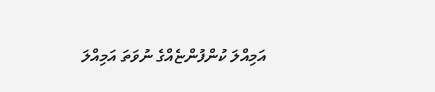އަމިއްލަ ކުންފުންޏެއްގެ ނުވަތަ އަމިއްލަ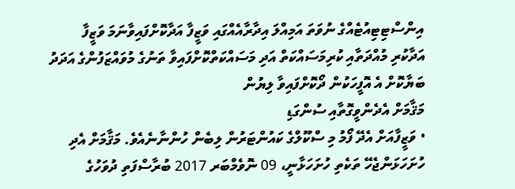އިންސްޓިޓިއުޓެއްގެ ނުވަތަ އަމިއްލަ އިދާރާއެއްގައި ވަޒީފާ އަދާކޮށްފައިވާނަމަ ވަޒީފާ އަދާކުރި މުއްދަތާއި ކުރިމަސައްކަތް އަދި މަސައްކަތްކޮށްފައިވާ ތަނުގެ މުވައްޒަފުންގެ އަދަދު ބަޔާކޮށް އެ އޮފީހަކުން ދޯކޮށްފައިވާ ލިޔުން
މަޤާމަށް އެދެންވީގޮތާއި ސުންގަޑި
• ވަޒީފާއަށް އެދޭ ފޯމު މި ސްކޫލްގެ ކައުންޓަރުން ލިބެން ހުންނާނެއެވެ. މަޤާމަށް އެދި ހުށަހަޅަންޖެހޭ ތަކެތި ހުށަހަޅާނީ، 09 ނޮވެމްބަރ 2017 ބުރާސްފަތި ދުވަހުގެ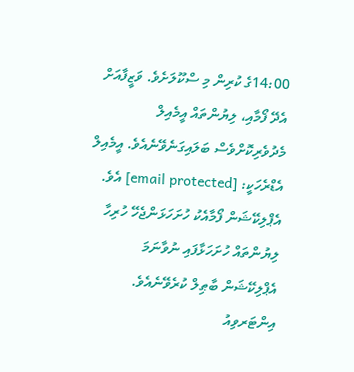14:00ގެ ކުރިން މި ސްކޫލަށެވެ. ވަޒީފާއަށް އެދޭ ފޯމާއި، ލިޔުންތައް އީމެއިލް މެދުވެރިކޮށްވެސް ބަލައިގަނެވޭނެއެވެ. އީމެއިލް އެޑްރެހަކީ: [email protected] އެވެ. އެޕްލިކޭޝަން ފޯމާއެކު ހުށަހަޅަންޖެހޭ ހުރިހާ ލިޔުންތައް ހުށަހަޅާފައި ނުވާނަމަ އެޕްލިކޭޝަން ބާޠިލް ކުރެވޭނެއެވެ.
އިންޓަރވިއު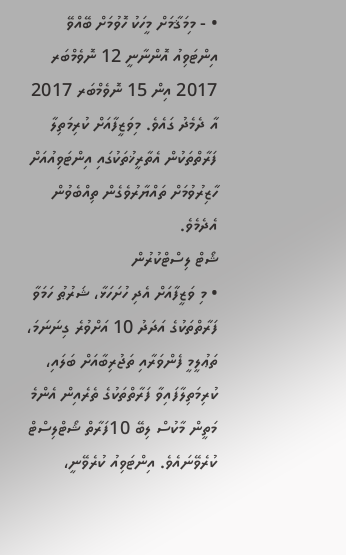• - މިމަޤާމަށް މީހަކު ހޮވުމަށް ބޭއްވޭ އިންޓަވިއު އޮންނާނީ 12 ނޮވެމްބަރ 2017 އިން 15 ނޮވެމްބަރ 2017 އާ ދެމެދު ގައެވެ. މިވަޒީފާއަށް ކުރިމަތިލާ ފަރާތްތަކުން އެތާރީޚުތަކުގައި އިންޓަވިއުއަށް ހާޒިރުވުމަށް ތައްޔާރުވެގެން ތިއްބެވުން އެދެމެވެ.
ޝޯޓް ލިސްޓްކުރުން
• މި ވަޒީފާއަށް އެދި ހުށަހަޅާ، ޝަރުޠު ހަމަވާ ފަރާތްތަކުގެ އަދަދު 10 އަށްވުރެ ގިނަނަމަ، ތަޢުލީމީ ފެންވަރާއި ތަޖުރިބާއަށް ބަލައި، ކުރިމަތިލާފައިވާ ފަރާތްތަކުގެ ތެރެއިން އެންމެ މަތީން މާކުސް ލިބޭ 10ފަރާތް ޝޯޓްލިސްޓް ކުރެވޭނައެވެ. އިންޓަވިއު ކުރެވޭނީ،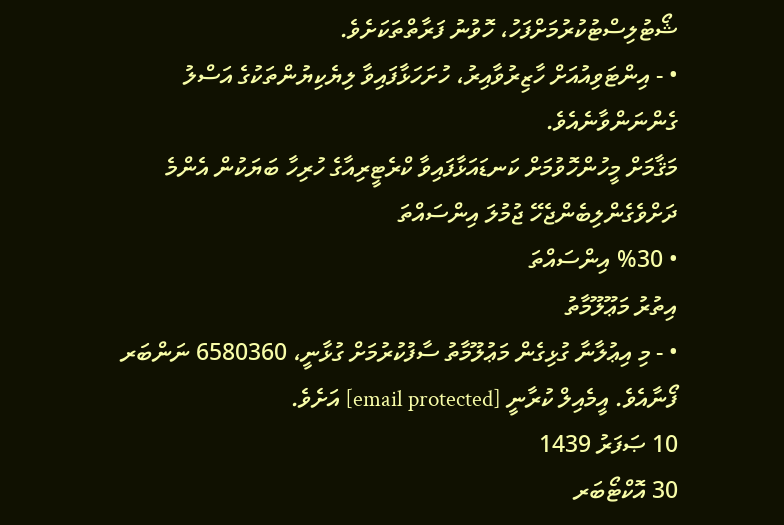ޝޯޓުލިސްޓުކުރުމަށްފަހު، ހޮވުނު ފަރާތްތަކަށެވެ.
• - އިންޓަވިއުއަށް ހާޒިރުވާއިރު، ހުށަހަޅާފައިވާ ލިޔެކިޔުންތަކުގެ އަސްލު ގެންނަންވާނެއެވެ.
މަޤާމަށް މީހުންހޮވުމަށް ކަނޑައަޅާފައިވާ ކްރެޓީރިއާގެ ހުރިހާ ބަޔަކުން އެންމެ ދަށްވެގެންލިބެންޖެހޭ ޖުމުލަ އިންސައްތަ
• %30 އިންސައްތަ
އިތުރު މަޢޫލޫމާތު
• - މި އިޢުލާނާ ގުޅިގެން މަޢުލޫމާތު ސާފުކުރުމަށް ގުޅާނީ، 6580360 ނަންބަރ ފޯނާއެވެ. އީމެއިލް ކުރާނީ [email protected] އަށެވެ.
10 ޞަފަރު 1439
30 އޮކްޓޯބަރ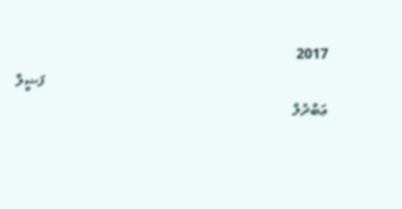2017
                                                                              ފަޟީލާ ޢަބްދުލް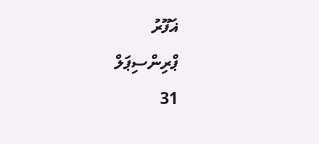ޣަފޫރު
ޕްރިންސިޕަލް
31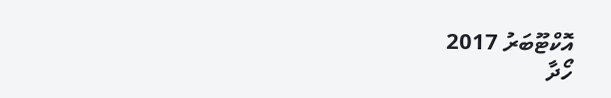އޮކްޓޫބަރު 2017
ހޯދާ